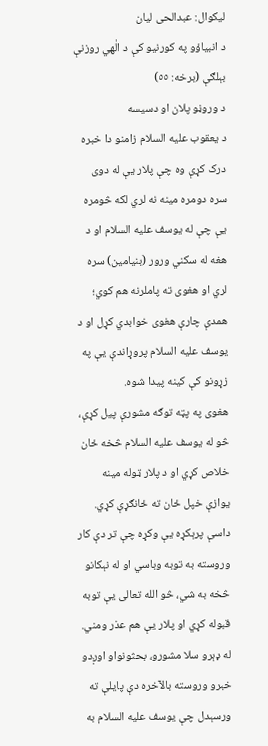لیکوال: عبدالحی لیان
د انبیاؤو په کورنیو کې د الٰهي روزنې بېلګې (برخه: ٥٥)
د وروڼو پلان او دسیسه
د یعقوب علیه السلام زامنو دا خبره درک کړې وه چې پلار یې له دوی سره دومره مینه نه لري لکه څومره یې چې له یوسف علیه السلام او د هغه له سکني ورور (بنیامین) سره لري او هغوی ته پاملرنه هم کوي؛ همدې چارې هغوی خوابدي کړل او د یوسف علیه السلام پروړاندې یې په زړونو کې کینه پیدا شوه.
هغوی په پټه توګه مشورې پیل کړې، څو له یوسف علیه السلام څخه ځان خلاص کړي او د پلار ټوله مینه یوازې خپل ځان ته ځانګړې کړي. داسې پرېکړه یې وکړه چې تر دې کار وروسته به توبه وباسي او له نېکانو څخه به شي، څو الله تعالی یې توبه قبوله کړي او پلار یې هم عذر ومني.
له ډېرو سلا مشورو، بحثونواو اوږدو خبرو وروسته بالآخره دې پایلې ته ورسېدل چې یوسف علیه السلام به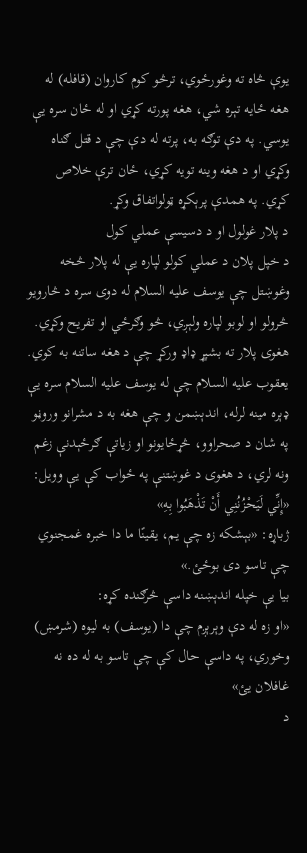یوې څاه ته وغورځوي، ترڅو کوم کاروان (قافله) له هغه ځایه تېره شي، هغه پورته کړي او له ځان سره یې یوسي. په دې توګه به، پرته له دې چې د قتل ګناه وکړي او د هغه وینه تویه کړي، ځان ترې خلاص کړي. په همدې پرېکړه ټولواتفاق وکړ.
د پلار غولول او د دسیسې عملي کول
د خپل پلان د عملي کولو لپاره یې له پلار څخه وغوښتل چې یوسف علیه السلام له دوی سره د څارویو څرولو او لوبو لپاره ولېږي، څو وګرځي او تفریح وکړي. هغوی پلار ته بشپړ ډاډ ورکړ چې د هغه ساتنه به کوي.
یعقوب علیه السلام چې له یوسف علیه السلام سره یې ډېره مینه لرله، اندېښمن و چې هغه به د مشرانو وروڼو په شان د صحراوو، څړځایونو او زیاتې ګرځېدنې زغم ونه لري، د هغوی د غوښتنې په ځواب کې یې وویل:
«إِنِّي لَيَحْزُنُنِي أَنْ تَذْهَبُوا بِهِ»
ژباړه: «بېشكه زه چې یم، یقینًا ما دا خبره غمجنوي چې تاسو دى بوځئ.»
بیا یې خپله اندېښنه داسې څرګنده کړه:
«او زه له دې وېرېږم چې دا (یوسف) به لیوه (شرمښ) وخوري، په داسې حال كې چې تاسو به له ده نه غافلان یئ»
د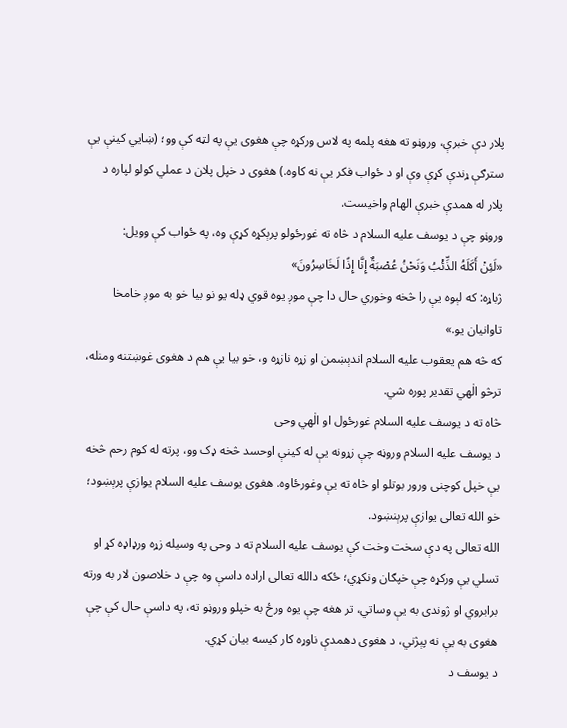پلار دې خبرې، وروڼو ته هغه پلمه په لاس ورکړه چې هغوی یې په لټه کې وو؛ (ښایي کینې یې سترګې ړندې کړې وې او د ځواب فکر یې نه کاوه.) هغوی د خپل پلان د عملي کولو لپاره د پلار له همدې خبرې الهام واخیست.
وروڼو چې د یوسف علیه السلام د څاه ته غورځولو پرېکړه کړې وه، په ځواب کې وویل:
«لَئِنْ أَكَلَهُ الذِّئْبُ وَنَحْنُ عُصْبَةٌ إِنَّا إِذًا لَخَاسِرُونَ»
ژباړه: كه لېوه يې را څخه وخوري حال دا چې موږ يوه قوي ډله يو نو بيا خو به موږ خامخا تاوانيان يو.»
که څه هم یعقوب علیه السلام اندېښمن او زړه نازړه و، خو بیا یې هم د هغوی غوښتنه ومنله، ترڅو الٰهي تقدیر پوره شي.
څاه ته د یوسف علیه السلام غورځول او الٰهي وحی
د یوسف علیه السلام وروڼه چې زړونه یې له کینې اوحسد څخه ډک وو، پرته له کوم رحم څخه یې خپل کوچنی ورور بوتلو او څاه ته یې وغورځاوه. هغوی یوسف علیه السلام یوازې پرېښود؛ خو الله تعالی یوازې پرېنښود.
الله تعالی په دې سخت وخت کې یوسف علیه السلام ته د وحی په وسیله زړه ورډاډه کړ او تسلي یې ورکړه چې خپګان ونکړي؛ ځکه دالله تعالی اراده داسې وه چې د خلاصون لار به ورته برابروي او ژوندی به یې وساتي، تر هغه چې یوه ورځ به خپلو وروڼو ته، په داسې حال کې چې هغوی به یې نه پېژني، د هغوی دهمدې ناوړه کار کیسه بیان کړي.
د یوسف د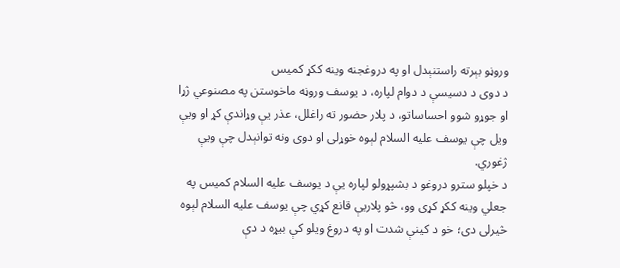وروڼو بېرته راستنېدل او په دروغجنه وینه ککړ کميس
د دوی د دسیسې د دوام لپاره، د یوسف وروڼه ماخوستن په مصنوعي ژړا او جوړو شوو احساساتو، د پلار حضور ته راغلل، عذر يې وړاندې کړ او ویې ویل چې یوسف علیه السلام لېوه خوړلی او دوی ونه توانېدل چې ویې ژغوري.
د خپلو سترو دروغو د بشپړولو لپاره یې د یوسف علیه السلام کميس په جعلي وینه ککړ کړی وو، څو پلاریې قانع کړي چې یوسف علیه السلام لېوه څیرلی دی؛ خو د کینې شدت او په دروغ ویلو کې بیړه د دې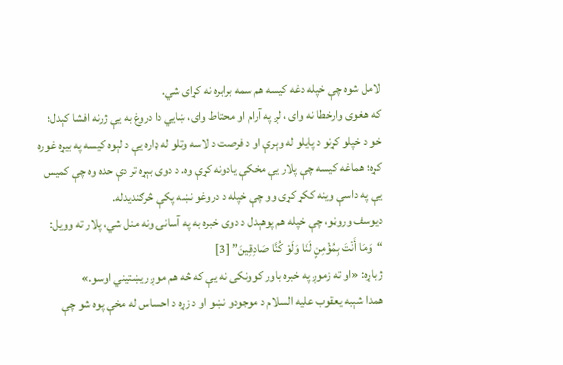لامل شوه چې خپله دغه کیسه هم سمه برابره نه کړای شي.
که هغوی وارخطا نه وای ، لږ په آرام او محتاط وای، ښایي دا دروغ به یې ژرنه افشا کېدل؛ خو د خپلو کړنو د پایلو له وېرې او د فرصت د لاسه وتلو له ډاره یې د لېوه کیسه په بیړه غوره کړه؛ هماغه کیسه چې پلار یې مخکې یادونه کړې وه. د دوی بېړه تر دې حده وه چې کميس یې په داسې وینه ککړ کړی وو چې خپله د دروغو نښه پکې څرګنديدله.
دیوسف وروڼو، چې خپله هم پوهېدل د دوی خبره به په آسانۍ ونه منل شي، پلار ته وویل:
“وَمَا أَنْتَ بِمُؤْمِنٍ لَنَا وَلَوْ كُنَّا صَادِقِينَ” [3]
ژباړه: «او ته زموږ په خبره باور كوونكى نه يې كه څه هم موږ ریښتيني اوسو.»
همدا شېبه یعقوب علیه السلام د موجودو نښو او د زړه د احساس له مخې پوه شو چې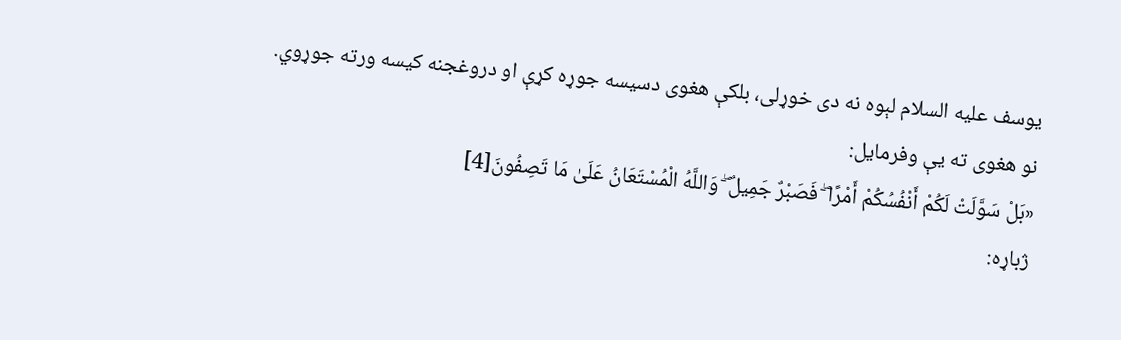یوسف علیه السلام لېوه نه دی خوړلی، بلکې هغوی دسیسه جوړه کړې او دروغجنه کیسه ورته جوړوي.
نو هغوی ته یې وفرمایل:
«بَلْ سَوَّلَتْ لَكُمْ أَنْفُسُكُمْ أَمْرًا ۖ فَصَبْرٌ جَمِيلٌ ۖ وَاللَّهُ الْمُسْتَعَانُ عَلَىٰ مَا تَصِفُونَ[4]
ژباړه: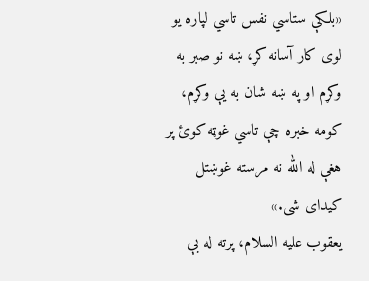«بلكې ستاسي نفس تاسي لپاره يو لوى كار آسانه كړ، ښه نو صبر به وكړم او په ښه شان به يې وكړم، كومه خبره چې تاسي غوټه كوئ پر هغې له الله نه مرسته غوښتل كيداى شى.»
یعقوب علیه السلام، پرته له بې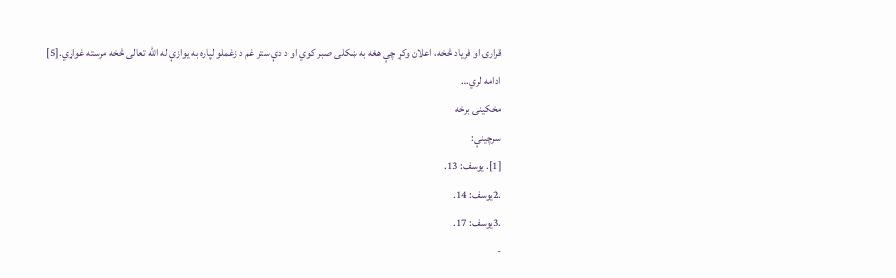قرارۍ او فریاد څخه، اعلان وکړ چې هغه به ښکلی صبر کوي او د دې ستر غم د زغملو لپاره به یوازې له الله تعالی څخه مرسته غواړي.[5]
ادامه لري…
مخکینۍ برخه
سرچینې:
[1]. یوسف: 13.
.2یوسف: 14.
.3یوسف: 17.
-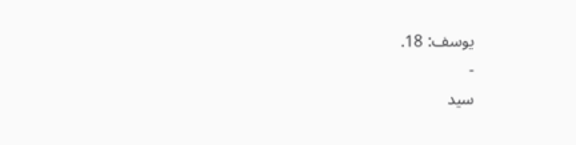یوسف: 18.
-
سید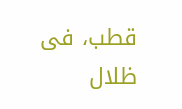قطب، فی ظلال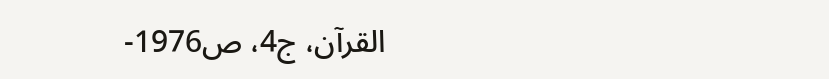القرآن، ج4، ص1976-